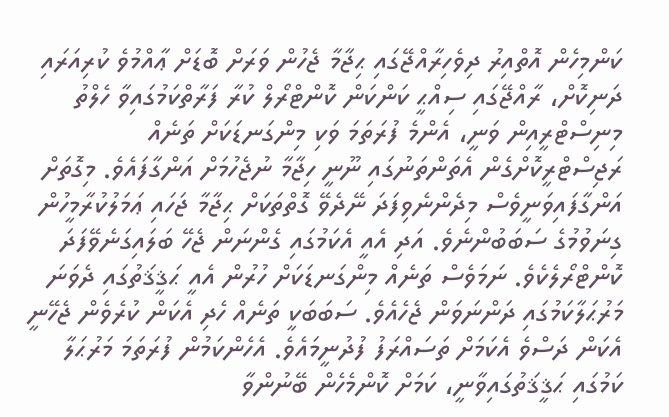ކަންމިހެން އޮތްއިރު ދިވެހިރާއްޖޭގައި ޙިޖާމާ ޖެހުން ވަރަށް ބޮޑަށް ޢާއްމުވެ ކުރިއަރައި ދަނިކޮށް، ރާއްޖޭގައި ސިއްޙީ ކަންކަން ކޮންޓްރޯލް ކުރާ ފަރާތްކަމުގައިވާ ހެލްތު މިނިސްޓްރީއިން ވަނީ، އެންމެ ފުރަތަމަ ވަކި މިންގަނޑަކަށް ތަނެއް ރަޖިސްޓްރީކޮށްގެން އެތަންތަނުގައި ނޫނީ ހިޖާމާ ނުޖެހުމަށް އަންގާފައެވެ. މިގޮތަށް އަންގާފައިވަނީވެސް މިދެންނެވިފަދަ ނޭދެވޭ ގޮތްތަކަށް ޙިޖާމާ ޖަހައި ޢަމަލުކުރާމީހުން ގިނަވުމުގެ ސަބަބުންނެވެ. އަދި އެއީ އެކަމުގައި ގެންނަން ޖެހޭ ބަލައިގަނެވޭފަދަ ކޮންޓްރޯލެކެވެ. ނަމަވެސް ތަނެއް މިންގަނޑަކަށް ހުރުން އެއީ ޙަޤީޤަތުގައި ދެވަނަ މަރުޙަލާކަމުގައި ދަންނަވަން ޖެހެއެވެ. ސަބަބަކީ ތަނެއް ހެދި އެކަން ކުރެވެން ޖެހޭނީ އެކަން ދަސްވެ އެކަމަށް ތަސައްރަފު ފުދުނީމައެވެ. އެހެންކަމުން ފުރަތަމަ މަރުޙަލާ ކަމުގައި ޙަޤީޤަތުގައިވާނީ، ކަމަށް ކޮންމެހެން ބޭނުންވާ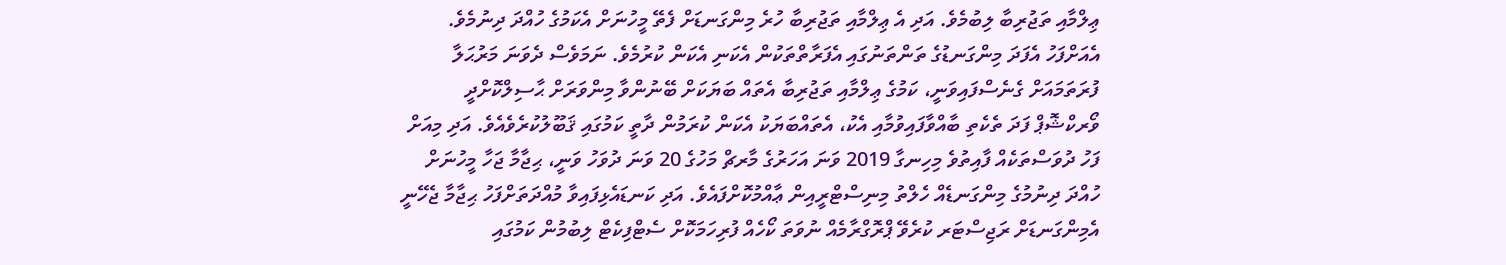ޢިލްމާއި ތަޖުރިބާ ލިބުމެވެ. އަދި އެ ޢިލްމާއި ތަޖުރިބާ ހުރެ މިންގަނޑަށް ފެތޭ މީހުނަށް އެކަމުގެ ހުއްދަ ދިނުމެވެ. އެއަށްފަހު އެފަދަ މިންގަނޑުގެ ތަންތަނުގައި އެފަރާތްތަކުން އެކަނި އެކަން ކުރުމެވެ. ނަމަވެސް ދެވަނަ މަރުޙަލާ ފުރަތަމައަށް ގެނެސްފައިވަނީ، ކަމުގެ ޢިލްމާއި ތަޖުރިބާ އެތައް ބަޔަކަށް ބޭނުންވާ މިންވަރަށް ޙާސިލްކޮށްދީ ވޯރކްޝޮޕް ފަދަ ތެކެތި ބާއްވާފައިވުމާއި އެކު، އެތައްބަޔަކު އެކަން ކުރަމުން ދާތީ ކަމުގައި ޤަބޫލުކުރެވެއެވެ. އަދި މިއަށް ފަހު ދުވަސްތަކެއް ފާއިތުވެ މިހިނގާ 2019 ވަނަ އަހަރުގެ މާރޗް މަހުގެ 20 ވަނަ ދުވަހު ވަނީ، ޙިޖާމާ ޖަހާ މީހުނަށް ހުއްދަ ދިނުމުގެ މިންގަނޑެއް ހެލްތު މިނިސްޓްރީއިން ޢާއްމުކޮށްފައެވެ. އަދި ކަނޑައެޅިފައިވާ މުއްދަތަށްފަހު ޙިޖާމާ ޖެހޭނީ އެމިންގަނޑަށް ރަޖިސްޓަރ ކުރެވޭ ޕްރޮގްރާމެއް ނުވަތަ ކޯހެއް ފުރިހަމަކޮށް ސެޓްފިކެޓް ލިބުމުން ކަމުގައި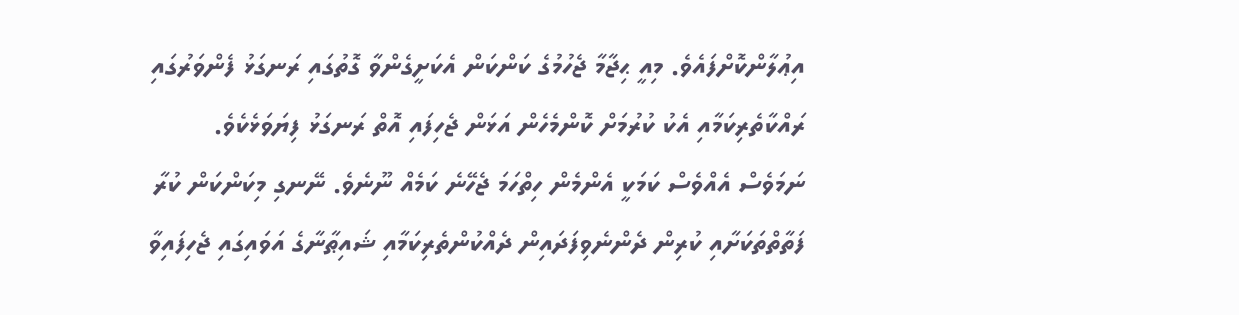އިޢުލާންކޮށްފައެވެ. މިއީ ޙިޖާމާ ޖެހުމުގެ ކަންކަން އެކަށީގެންވާ ގޮތުގައި ރަނގަޅު ފެންވަރުގައި ރައްކާތެރިކަމާއި އެކު ކުރުމަށް ކޮންމެހެން އަޅަން ޖެހިފައި އޮތް ރަނގަޅު ފިޔަވަޅެކެވެ.
ނަމަވެސް އެއްވެސް ކަމަކީ އެންމެން ހިތްހަމަ ޖެހޭނެ ކަމެއް ނޫނެވެ. ނޭނގި މިކަންކަން ކުރާ ފަތާތްތަކަށާއި ކުރިން ދެންނެވިފަދައިން ދެއްކުންތެރިކަމާއި ޝައިޠާނާގެ އަވައިގައި ޖެހިފައިވާ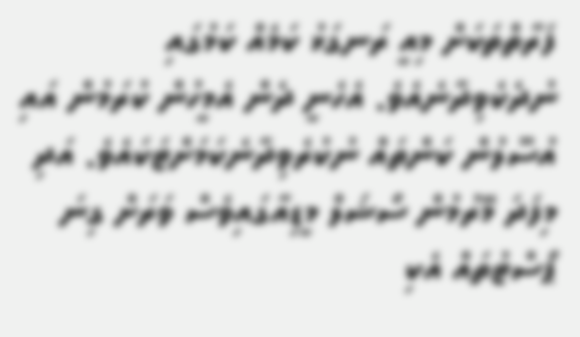ފަރާތްތަކަށް މިއީ ރަނގަޅު ކަމެއް ކަމުގައި ނުދެކެވިދާނެއެވެ. އެހެނީ ދެން އެމީހުން ކުރަމުން އައި އުސޫލުން ކަންތައް ނުކުރެވިދާނެކަމަށްޓަކައެވެ. އަދި މިފަދަ މޭރުމުން ސޯޝަލް މީޑިއާގައިވެސް ވަރަށް ގިނަ ޕޯސްޓުތައް އެކި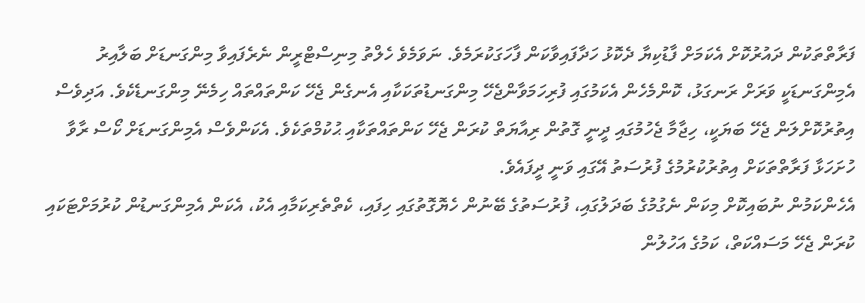ފަރާތްތަކުން ދައުރުކޮށް އެކަމަށް ފާޑުކިޔާ ދެކޮޅު ހަދާފައިވާކަން ފާހަގަކުރަމެވެ. ނަވަމެވެ ހެލްތު މިނިސްޓްރީން ނެރެފައިވާ މިންގަނޑަށް ބަލާއިރު އެމިންގަނޑަކީ ވަރަށް ރަނގަޅު، ކޮންމެހެން އެކަމުގައި ފުރިހަމަވާންޖެހޭ މިންގަނޑުތަކަކާއި އެނގެން ޖެހޭ ކަންތައްތައް ހިމެނޭ މިންގަނޑެކެވެ. އަދިވެސް އިތުރުކޮށްލަން ޖެހޭ ބަޔަކީ، ހިޖާމާ ޖެހުމުގައި ދީނީ ގޮތުން ރިއާޔަތް ކުރަން ޖެހޭ ކަންތައްތަކާއި ޙުކުމްތަކެވެ. އެކަންވެސް އެމިންގަނޑަށް ކޯސް ރާވާ ހުށަހަޅާ ފަރާތްތަކަށް އިތުރުކުރުމުގެ ފުރުސަތު އޭގައި ވަނީ ދީފައެވެ.
އެހެންކަމުން ނުބައިކޮށް މިކަން ނެގުމުގެ ބަދަލުގައި، ފުރުސަތުގެ ބޭނުން ހެޔޮގޮތުގައި ހިފައި، ކެތްތެރިކަމާއި އެކު، އެކަން އެމިންގަނޑުން ކުރުމަށްޓަކައި ކުރަން ޖެހޭ މަސައްކަތް، ކަމުގެ އަހުލުން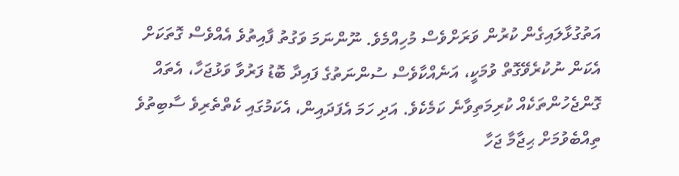އަތުގުޅާލައިގެން ކުރުން ވަރަށްވެސް މުހިއްމެވެ. ނޫންނަމަ ވަގުތު ފާއިތުވެ އެއްވެސް ގޮތަކަށް އެކަން ނުކުރެވޭގޮތް ވުމަކީ، އަނެއްކާވެސް ސުންނަތުގެ ފައިދާ ބޮޑު ފަރުވާ ވަޅުޖަހާ، އެތައް ގޮންޖެހުންތަކެއް ކުރިމަތިވާނެ ކަމެކެވެ. އަދި ހަމަ އެފަދައިން، އެކަމުގައި ކެތްތެރިވެ ސާބިތުވެ ތިއްބެވުމަށް ޙިޖާމާ ޖަހާ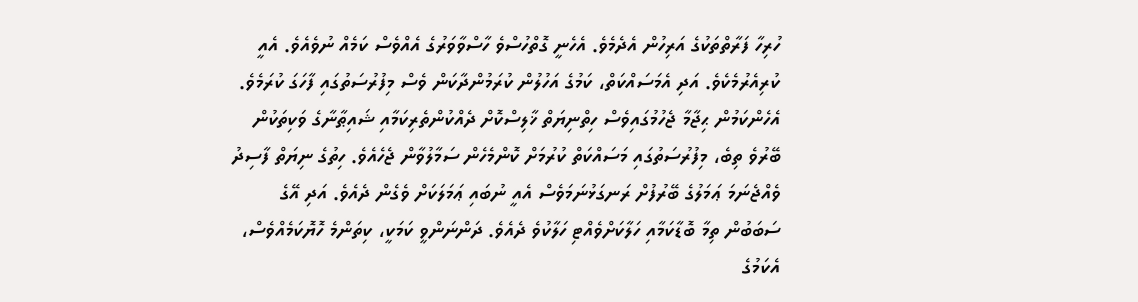ހުރިހާ ފަރާތްތަކުގެ އަރިހުން އެދެމެވެ. އެހެނީ ގޮތްހުސްވެ ހާސްވާވަރުގެ އެއްވެސް ކަމެއް ނުވެއެވެ. އެއީ ކުރިއެރުމެކެވެ. އަދި އެމަސައްކަތް، ކަމުގެ އަހުލުން ކުރަމުންދާކަން ވެސް މިފުރުސަތުގައި ފާހަގަ ކުރަމެވެ. އެހެންކަމުން ޙިޖާމާ ޖެހުމުގައިވެސް ހިތްނިޔަތް ޚާލިސްކޮށް ދެއްކުންތެރިކަމާއި ޝައިޠާނާގެ ވަކިތަކުން ބޭރުވެ ތިބެ، މިފުރުސަތުގައި މަސައްކަތް ކުރުމަށް ކޮންމެހެން ސަމާލުވާން ޖެހެއެވެ. ހިތުގެ ނިޔަތް ފާސިދު ވެއްޖެނަމަ ޢަމަލުގެ ބޭރުފުށް ރަނގަޅުނަމަވެސް އެއީ ނުބައި ޢަމަލަކަށް ވެގެން ދެއެވެ. އަދި އޭގެ ސަބަބުން ތިމާ ބޮޑާކަމާއި ހަލާކަށްވެއްޓި ހަލާކުވެ ދެއެވެ. ދަންނަންވީ ކަމަކީ، ކިތަންމެ ހޮޔޮކަމެއްވެސް، އެކަމުގެ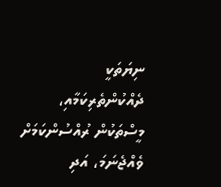ނިޔަތަކީ ދެއްކުންތެރިކަމާއި، މީސްތަކުން ރުއްސުންކަމަށް ވެއްޖެނަމަ، އަދި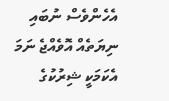އެހެންވެސް ނުބައި ނިޔަތެއް އޮވެއްޖެ ނަމަ އެކަމަކީ ޝިރުކުގެ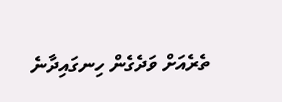ތެރެއަށް ވަދެގެން ހިނގައިދާނެ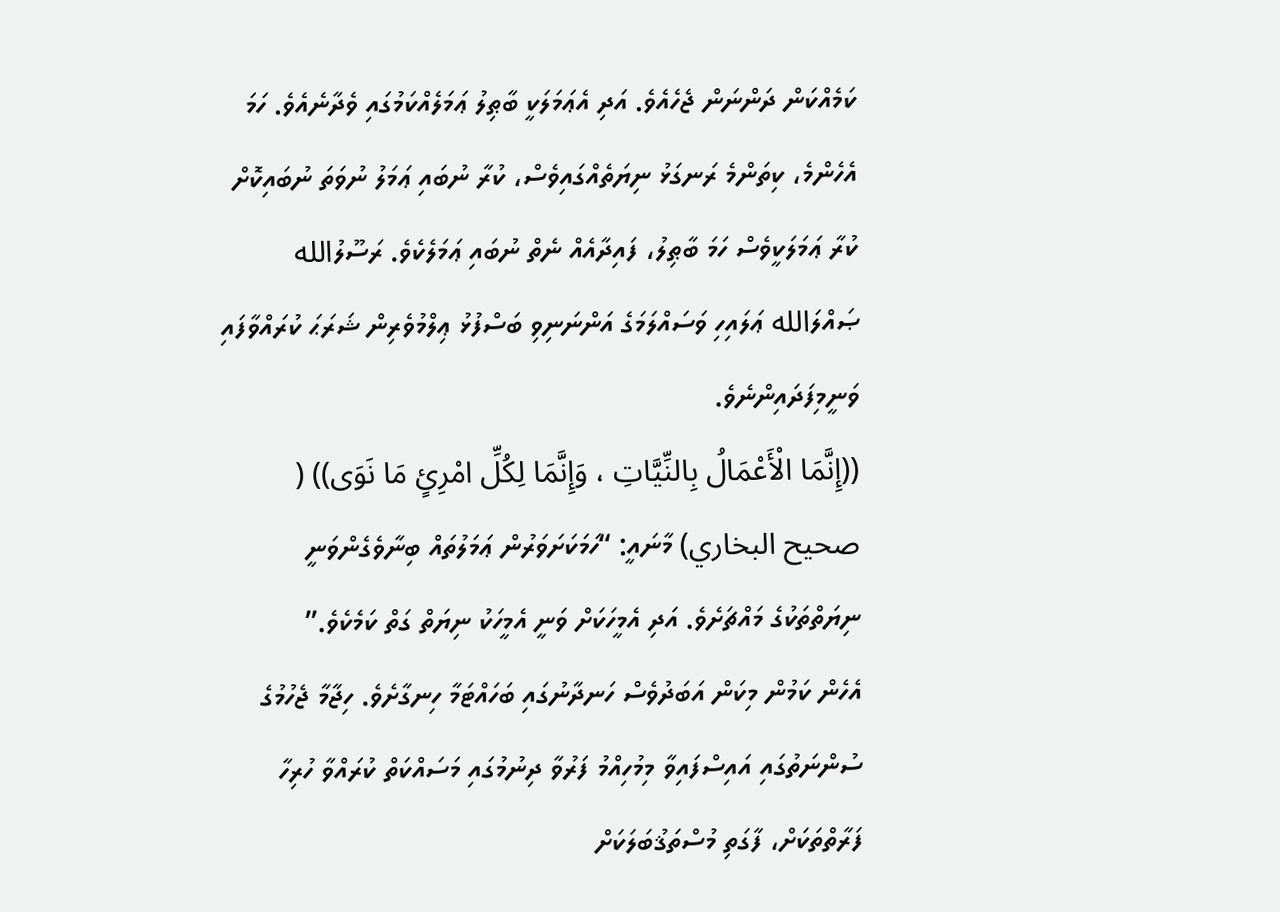ކަމެއްކަން ދަންނަން ޖެހެއެވެ. އަދި އެޢަމަލަކީ ބާޠިލު ޢަމަލެއްކަމުގައި ވެދާނެއެވެ. ހަމަ އެހެންމެ، ކިތަންމެ ރަނގަޅު ނިޔަތެއްގައިވެސް، ކުރާ ނުބައި ޢަމަލު ނުވަތަ ނުބައިކޮށް ކުރާ ޢަމަލަކީވެސް ހަމަ ބާޠިލު، ފައިދާއެއް ނެތް ނުބައި ޢަމަލެކެވެ. ރަސޫލުالله ޞައްލަالله ޢަލައިހި ވަސައްލަމަގެ އަންނަނިވި ބަސްފުޅު ޢިލްމުވެރިން ޝަރަޙަ ކުރައްވާފައި ވަނީމިފަދައިންނެވެ.
((إِنَّمَا الْأَعْمَالُ بِالنِّيَّاتِ ، وَإِنَّمَا لِكُلِّ امْرِئٍ مَا نَوَى)) ( صحيح البخاري) މާނައީ: “ހަމަކަށަވަރުން ޢަމަލުތައް ބިނާވެގެންވަނީ ނިޔަތްތަކުގެ މައްޗަށެވެ. އަދި އެމީހަކަށް ވަނީ އެމީހަކު ނިޔަތް ގަތް ކަމެކެވެ.”
އެހެން ކަމުން މިކަން އަބަދުވެސް ހަނދާނުގައި ބަހައްޓަމާ ހިނގާށެވެ. ހިޖާމާ ޖެހުމުގެ ސުންނަތުގައި އައިސްފައިވާ މިމުހިއްމު ފަރުވާ ދިނުމުގައި މަސައްކަތް ކުރައްވާ ހުރިހާ ފަރާތްތަކަށް، ފާގަތި މުސްތަޤުބަލަކަށް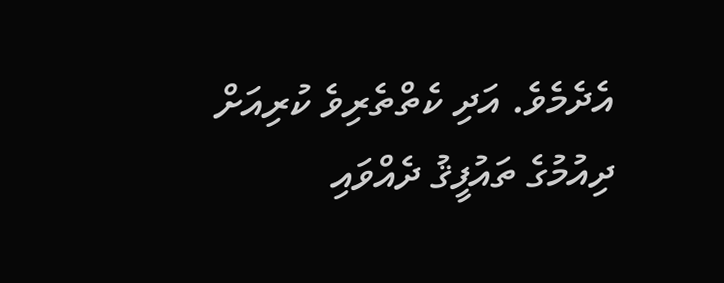އެދެމެވެ. އަދި ކެތްތެރިވެ ކުރިއަށް ދިއުމުގެ ތައުފީޤު ދެއްވައި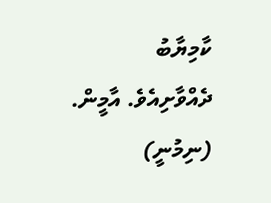ކާމިޔާބު ދެއްވާށިއެވެ. އާމީން.
(ނިމުނީ)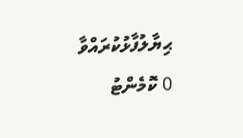ޙިޔާލުފާޅުކުރައްވާ
0 ކޮމެންޓު